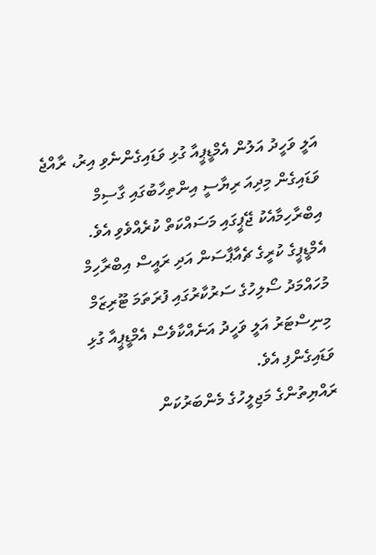އަލީ ވަހީދު އަލުން އެމްޑީޕީއާ ގުޅި ވަޑައިގެންނެވި އިރު، ރާއްޖެ ވަޑައިގެން މިދިއަ ރިޔާސީ އިންތިހާބުގައި ގާސިމް އިބްރާހިމާއެކު ޖޭޕީގައި މަސައްކަތް ކުރެއްވެވި އެވެ.
އެމްޑީޕީގެ ކުރީގެ ޗެއާޕާސަން އަދި ރައީސް އިބްރާހިމް މުހައްމަދު ސޯލިހުގެ ސަރުކާރުގައި ފުރަތަމަ ޓޫރިޒަމް މިނިސްޓަރު އަލީ ވަހީދު އަނެއްކާވެސް އެމްޑީޕީއާ ގުޅި ވަޑައިގެންފި އެވެ.
ރައްޔިތުންގެ މަޖިލީހުގެ މެންބަރުކަން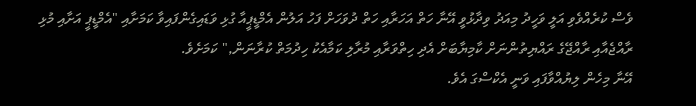ވެސް ކުރެއްވެވި އަލީ ވަހީދު މިއަދު ވިދާޅުވީ އޭނާ ހަތް އަހަރާއި ހަތް ދުވަހަށް ފަހު އަލުން އެމްޑީޕީއާ ގުޅި ވަޑައިގެންފައިވާ ކަމަށާއި "އެމްޑީޕީ އަށާއި މުޅި ރާއްޖެއާއި ރާއްޖޭގެ ރައްޔިތުންނަށް ކާމިޔާބަށް އެދި ހިތްވަރާއި މުރާލި ކަމާއެކު ހިދުމަތް ކުރާނަން," ކަމަށެވެ.
އޭނާ މިހެން ލިޔުއްވާފައި ވަނީ އެކްސްގަ އެވެ.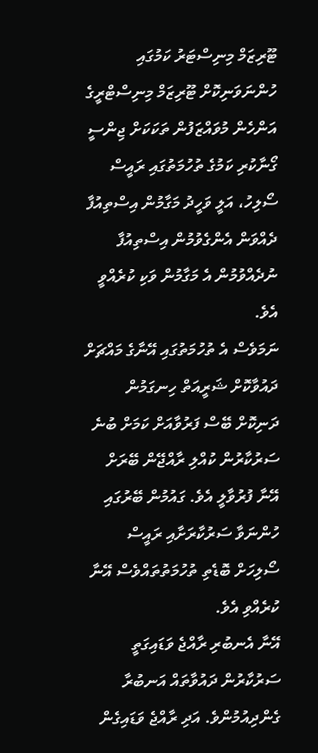ޓޫރިޒަމް މިނިސްޓަރު ކަމުގައި ހުންނަވަނިކޮށް ޓޫރިޒަމް މިނިސްޓްރީގެ އަންހެން މުވައްޒަފުން ތަކަކަށް ޖިންސީ ގޯނާކުރި ކަމުގެ ތުހުމަތުގައި ރައީސް ސޯލިހު، އަލީ ވަހީދު މަގާމުން އިސްތިއުފާ ދެއްވަން އެންގެވުމުން އިސްތިއުފާ ނުދެއްވުމުން އެ މަގާމުން ވަކި ކުރެއްވީ އެވެ.
ނަމަވެސް އެ ތުހުމަތުގައި އޭނާގެ މައްޗަށް ދައުވާކޮށް ޝަރީއަތް ހިނގަމުން ދަނިކޮށް ބޭސް ފަރުވާއަށް ކަމަށް ބުނެ ސަރުކާރުން ކުއްލި ރާއްޖޭން ބޭރަށް އޭނާ ފުރުވާލީ އެވެ. ގައުމުން ބޭރުގައި ހުންނަވާ ސަރުކާރަށާއި ރައީސް ސޯލިހަށް ބޮޑެތި ތުހުމަތުތައްވެސް އޭނާ ކުރެއްވި އެވެ.
އޭނާ އެނބުރި ރާއްޖެ ވަޑައިގަތީ ސަރުކާރުން ދައުވާތައް އަނބުރާ ގެންދިއުމުންވެ. އަދި ރާއްޖެ ވަޑައިގެން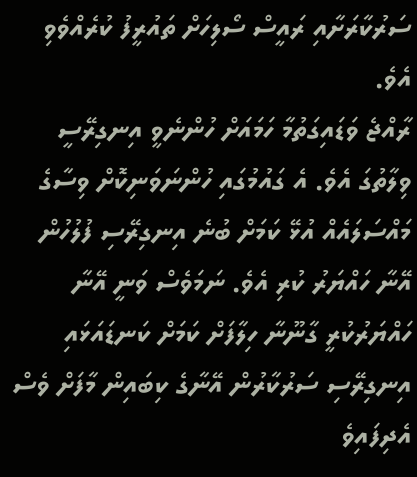ސަރުކާރަށާއި ރައީސް ސޯލިހަށް ތައުރީފު ކުރެއްވެވި އެވެ.
ރާއްޖެ ވަޑައިގަތުމާ ހަމައަށް ހުންނެވީ އިނގިރޭސީ ވިލާތުގަ އެވެ. އެ ގައުމުގައި ހުންނަވަނިކޮށް ވިސާގެ މައްސަލައެއް އުޅޭ ކަމަށް ބުނެ އިނގިރޭސި ފުލުހުން އޭނާ ހައްޔަރު ކުރި އެވެ. ނަމަވެސް ވަނީ އޭނާ ހައްޔަރުކުރީ ގާނޫނާ ހިލާފަށް ކަމަށް ކަނޑައަޅައި އިނގިރޭސި ސަރުކާރުން އޭނާގެ ކިބައިން މާފަށް ވެސް އެދިފައިވެ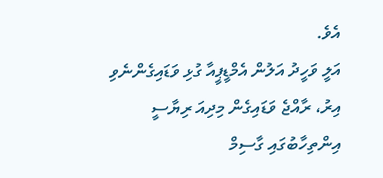އެވެ.
އަލީ ވަހީދު އަލުން އެމްޑީޕީއާ ގުޅި ވަޑައިގެންނެވި އިރު، ރާއްޖެ ވަޑައިގެން މިދިއަ ރިޔާސީ އިންތިހާބުގައި ގާސިމް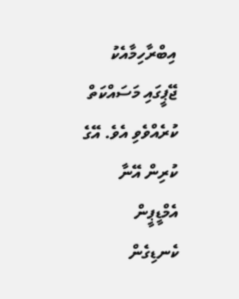އިބްރާހިމާއެކު ޖޭޕީގައި މަސައްކަތް ކުރެއްވެވި އެވެ. އޭގެ ކުރިން އޭނާ އެމްޑީޕީން ކެނޑިގެން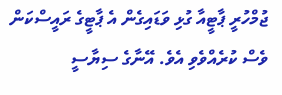ޖުމްހުރީ ޕާޓީއާ ގުޅި ވަޑައިގެން އެ ޕާޓީގެ ރައީސްކަން ވެސް ކުރެއްވެވި އެވެ. އޭނާގެ ސިޔާސީ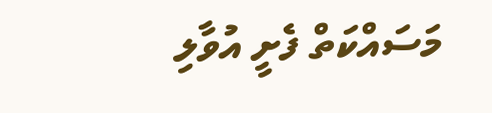މަސައްކަތް ފެށީ އުވާލި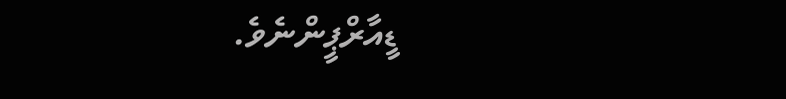ޑީއާރްޕީންނެވެ.